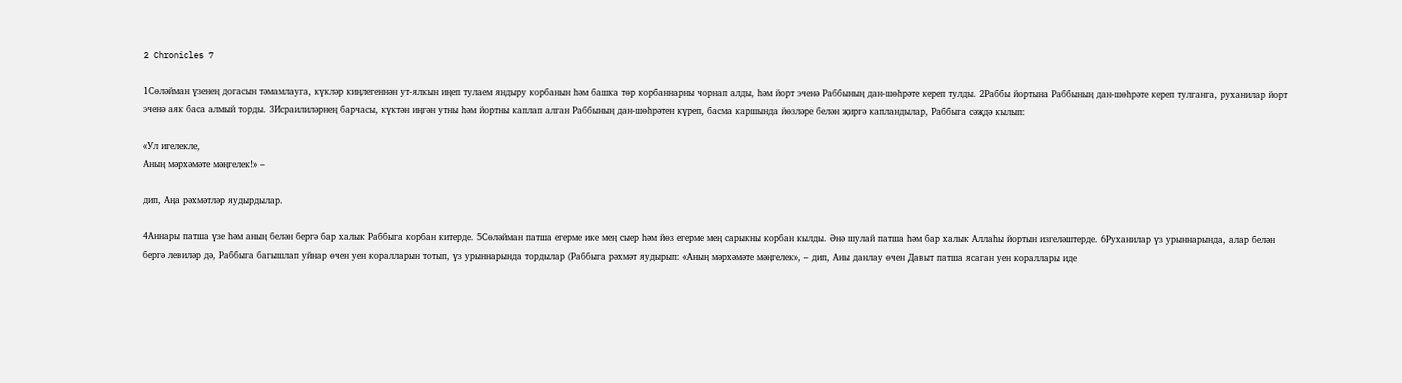2 Chronicles 7

1Сөләйман үзенең догасын тәмамлауга, күкләр киңлегеннән ут-ялкын иңеп тулаем яндыру корбанын һәм башка төр корбаннарны чорнап алды, һәм йорт эченә Раббының дан-шөһрәте кереп тулды. 2Раббы йортына Раббының дан-шөһрәте кереп тулганга, руханилар йорт эченә аяк баса алмый торды. 3Исраилиләрнең барчасы, күктән иңгән утны һәм йортны каплап алган Раббының дан-шөһрәтен күреп, басма каршында йөзләре белән җиргә капландылар, Раббыга сәҗдә кылып:

«Ул игелекле,
Аның мәрхәмәте мәңгелек!» –

дип, Аңа рәхмәтләр яудырдылар.

4Аннары патша үзе һәм аның белән бергә бар халык Раббыга корбан китерде. 5Сөләйман патша егерме ике мең сыер һәм йөз егерме мең сарыкны корбан кылды. Әнә шулай патша һәм бар халык Аллаһы йортын изгеләштерде. 6Руханилар үз урыннарында, алар белән бергә левиләр дә, Раббыга багышлап уйнар өчен уен коралларын тотып, үз урыннарында тордылар (Раббыга рәхмәт яудырып: «Аның мәрхәмәте мәңгелек», – дип, Аны данлау өчен Давыт патша ясаган уен кораллары иде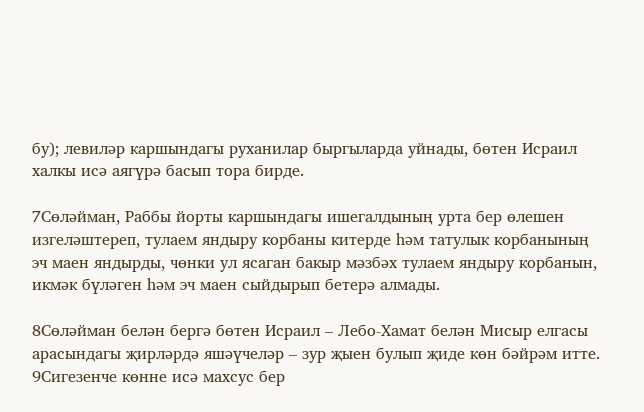бу); левиләр каршындагы руханилар быргыларда уйнады, бөтен Исраил халкы исә аягүрә басып тора бирде.

7Сөләйман, Раббы йорты каршындагы ишегалдының урта бер өлешен изгеләштереп, тулаем яндыру корбаны китерде һәм татулык корбанының эч маен яндырды, чөнки ул ясаган бакыр мәзбәх тулаем яндыру корбанын, икмәк бүләген һәм эч маен сыйдырып бетерә алмады.

8Сөләйман белән бергә бөтен Исраил – Лебо-Хамат белән Мисыр елгасы арасындагы җирләрдә яшәүчеләр – зур җыен булып җиде көн бәйрәм итте. 9Сигезенче көнне исә махсус бер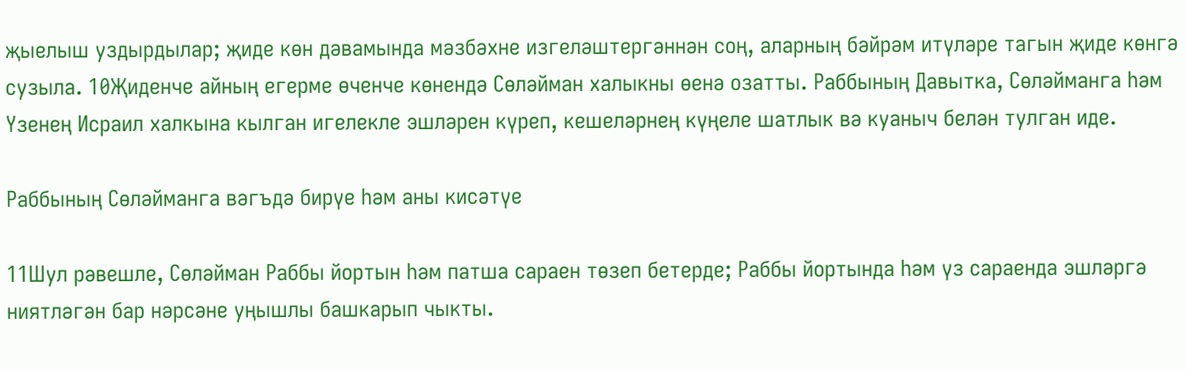җыелыш уздырдылар; җиде көн дәвамында мәзбәхне изгеләштергәннән соң, аларның бәйрәм итүләре тагын җиде көнгә сузыла. 10Җиденче айның егерме өченче көнендә Сөләйман халыкны өенә озатты. Раббының Давытка, Сөләйманга һәм Үзенең Исраил халкына кылган игелекле эшләрен күреп, кешеләрнең күңеле шатлык вә куаныч белән тулган иде.

Раббының Сөләйманга вәгъдә бирүе һәм аны кисәтүе

11Шул рәвешле, Сөләйман Раббы йортын һәм патша сараен төзеп бетерде; Раббы йортында һәм үз сараенда эшләргә ниятләгән бар нәрсәне уңышлы башкарып чыкты.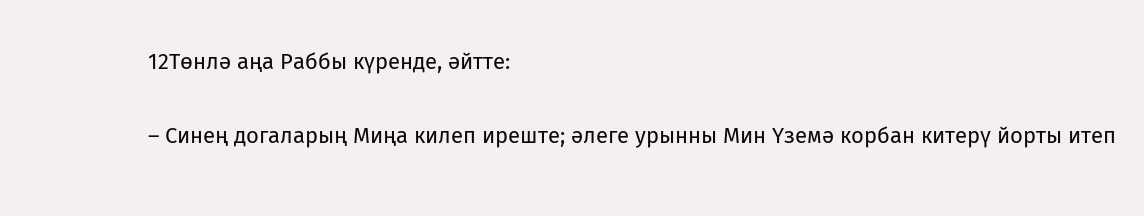12Төнлә аңа Раббы күренде, әйтте:

– Синең догаларың Миңа килеп иреште; әлеге урынны Мин Үземә корбан китерү йорты итеп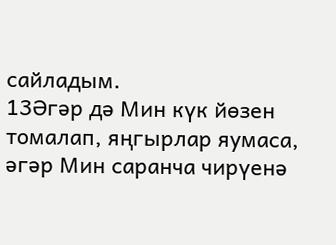сайладым.
13Әгәр дә Мин күк йөзен томалап, яңгырлар яумаса, әгәр Мин саранча чирүенә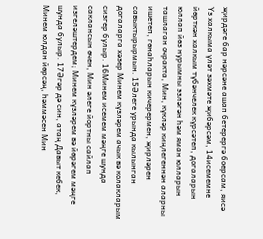җирдәге бар нәрсәне ашап бетерергә боерсам, яисә Үз халкыма үләт зәхмәте җибәрсәм, 14исемемне йөрткән халкым түбәнчелек күрсәтеп, догаларын юллап йөз нурымны эзләгән һәм яман юлларын ташлаган очракта, Мин, күкләр киңлегеннән аларны ишетеп, гөнаһларын кичерермен, җирләрен савыктырырмын. 15Әлеге урында кылынган догаларга хәзер Минем күзләрем ачык вә колакларым сизгер булыр. 16Минем исемем мәңге шунда саклансын өчен, Мин әлеге йортны сайлап изгеләштердем; Минем күзләрем вә йөрәгем мәңге шунда булыр. 17Әгәр дә син, атаң Давыт кебек, Минем юлдан йөрсәң, һәммәсен Мин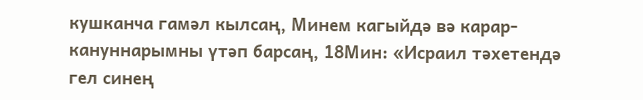кушканча гамәл кылсаң, Минем кагыйдә вә карар-кануннарымны үтәп барсаң, 18Мин: «Исраил тәхетендә гел синең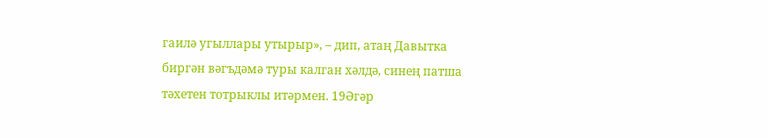гаилә угыллары утырыр», – дип, атаң Давытка биргән вәгъдәмә туры калган хәлдә, синең патша тәхетен тотрыклы итәрмен. 19Әгәр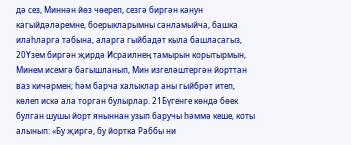дә сез, Миннән йөз чөереп, сезгә биргән канун кагыйдәләремне, боерыкларымны санламыйча, башка илаһларга табына, аларга гыйбадәт кыла башласагыз, 20Үзем биргән җирдә Исраилнең тамырын корытырмын, Минем исемгә багышланып, Мин изгеләштергән йорттан ваз кичәрмен; һәм барча халыклар аны гыйбрәт итеп, көлеп искә ала торган булырлар. 21Бүгенге көндә бөек булган шушы йорт яныннан узып баручы һәммә кеше, коты алынып: «Бу җиргә, бу йортка Раббы ни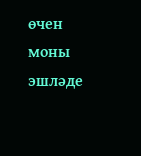өчен моны эшләде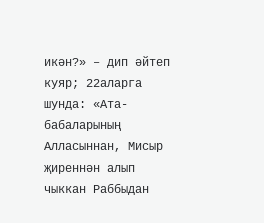икән?» – дип әйтеп куяр; 22аларга шунда: «Ата-бабаларының Алласыннан, Мисыр җиреннән алып чыккан Раббыдан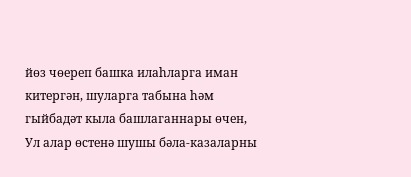йөз чөереп башка илаһларга иман китергән, шуларга табына һәм гыйбадәт кыла башлаганнары өчен, Ул алар өстенә шушы бәла-казаларны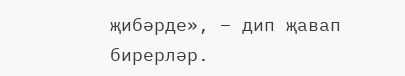җибәрде», – дип җавап бирерләр.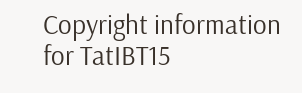Copyright information for TatIBT15